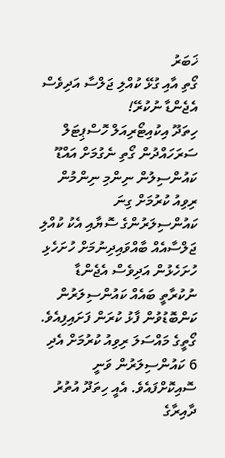ޚަބަރު
ގޯތި އާއި ގުޅޭ ކުއްލި ޖަލްސާ އަދިވެސް އެޖެންޑާ ނުކުރޭ!
ހިތަދޫ އިކުއިޓޯރިއަލް ހޮސްޕިޓަލް ސަރަހައްދުން ގޯތި ނެގުމަށް އައްޑޫ ކައުންސިލުން ނިންމި ނިންމުން ރިވިއު ކުރުމަށް ގިނަ ކައުންސިލަރުންގެ ސޮޔާއި އެކު ކުއްލި ޖަލްސާއެއް ބާއްވައިދިނުމަށް ހުށަހެޅި ހުށަހެޅުން އަދިވެސް އެޖެންޑާ ނުކުރާތީ ބައެއް ކައުންސިލަރުން ކަންބޮޑުވުން ފާޅު ކުރަން ފަށައިފިއެވެ.
ގޯތީގެ މައްސަލަ ރިވިއު ކުރުމަށް އެދި 6 ކައުންސިލަރުން ވަނީ ސޮއިކޮށްފައެވެ. އެއީ ހިތަދޫ އުތުރު ދާއިރާގެ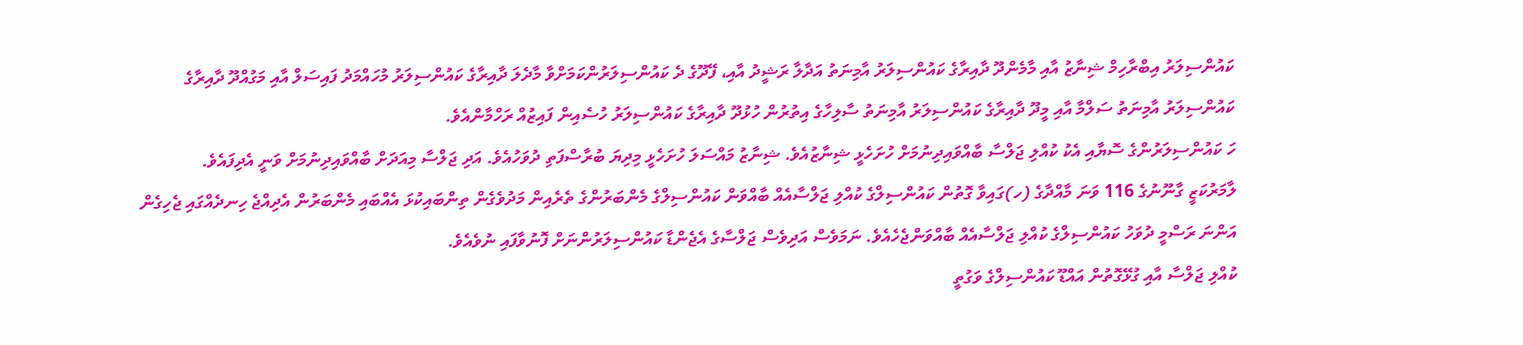ކައުންސިލަރު އިބްރާހިމް ޝިނާޒު އާއި މާމެންދޫ ދާއިރާގެ ކައުންސިލަރު އާމިނަތު އަދާލާ ރަޝީދު އާއި، ފޭދޫގެ ދެ ކައުންސިލަރުންކަމަށްވާ މާދެލަ ދާއިރާގެ ކައުންސިލަރު މުހައްމަދު ފައިސަލް އާއި މަގުއްދޫ ދާއިރާގެ ކައުންސިލަރު އާމިނަތު ސަލްމާ އާއި މީދޫ ދާއިރާގެ ކައުންސިލަރު އާމިނަތު ސާލިހާގެ އިތުރުން ހުޅުދޫ ދާއިރާގެ ކައުންސިލަރު ހުސެއިން ފައިޒުއް ރަހްމާންއެވެ.
ހަ ކައުންސިލަރުންގެ ސޮޔާއި އެކު ކުއްލި ޖަލްސާ ބާއްވައިދިނުމަށް ހުށަހެޅީ ޝިނާޒުއެވެ. ޝިނާޒު މައްސަލަ ހުށަހެޅީ މިދިޔަ ބުރާސްފަތި ދުވަހުއެވެ. އަދި ޖަލްސާ މިއަދަށް ބާއްވައިދިނުމަށް ވަނީ އެދިފައެވެ.
ލާމަރުކަޒީ ގާނޫނުގެ 116 ވަނަ މާއްދާގެ (ހ)ގައިވާ ގޮތުން ކައުންސިލްގެ ކުއްލި ޖަލްސާއެއް ބާއްވަން ކައުންސިލްގެ މެންބަރުންގެ ތެރެއިން މަދުވެގެން ތިންބައިކުޅަ އެއްބައި މެންބަރުން އެދިއްޖެ ހިނދެއްގައި ޖެހިގެން އަންނަ ރަސްމީ ދުވަހު ކައުންސިލްގެ ކުއްލި ޖަލްސާއެއް ބާއްވަންޖެހެއެވެ. ނަމަވެސް އަދިވެސް ޖަލްސާގެ އެޖެންޑާ ކައުންސިލަރުންނަށް ފޮނުވާފައި ނުވެއެވެ.
ކުއްލި ޖަލްސާ އާއި ގުޅޭގޮތުން އައްޑޫ ކައުންސިލްގެ ވަގުތީ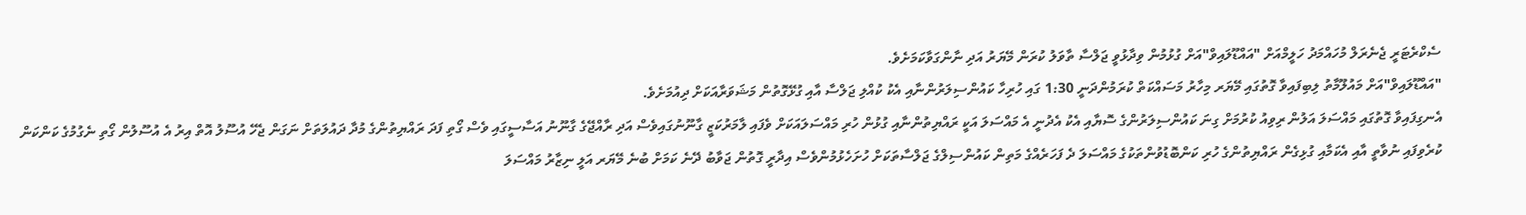ސެކްރެޓަރީ ޖެނެރަލް މުހައްމަދު ހަލީމްއަށް "އައްޑޫލައިވް"އަށް ގުޅުމުން ވިދާޅުވީ ޖަލްސާ ތާވަލު ކުރަން މޭޔަރު އަދި ނާންގަވާކަމަށެވެ.
"އައްޑޫލައިވް"އަށް މައުލޫމާތު ލިބިފައިވާ ގޮތުގައި މޭޔަރ މިހާރު މަސައްކަތް ކުރަމުންދަނީ 1:30 ގައި ހުރިހާ ކައުންސިލަރުންނާއި އެކު ކުއްލި ޖަލްސާ އާއި ގުޅޭގޮތުން މަޝަވަރާއަކަށް ދިއުމަށެވެ.
އެނގިފައިވާ ގޮތުގައި މައްސަލަ އަލުން ރިވިއު ކުރުމަށް ގިނަ ކައުންސިލަރުންގެ ސޮޔާއި އެކު އެދުނީ އެ މައްސަލަ އަކީ ރައްޔިތުންނާއި ގުޅުން ހުރި މައްސަލައަކަށް ވެފައި ލާމަރުކަޒީ ގާނޫނުގައިވެސް އަދި ރާއްޖޭގެ ގާނޫނު އަސާސީގައި ވެސް ގޯތި ފަދަ ރައްޔިތުންގެ މުދާ ދައުލަތަށް ނަގަން ޖެހޭ އުސޫލު އޮތް އިރު އެ އުސޫލުން ގޯތި ނެގުމުގެ ކަންކަން ކުރެވިފައި ނުވާތީ އާއި އެކަމާއި ގުޅިގެން ރައްޔިތުންގެ ހުރި ކަންބޮޑުވުންތަކުގެ މައްސަލަ ދެ ފަހަރެއްގެ މަތިން ކައުންސިލްގެ ޖަލްސާތަކަށް ހުށަހެޅުމުންވެސް އިދާރީ ގޮތުން ޖަވާބު ދޭނެ ކަމަށް ބުނެ މޭޔަރ އަލީ ނިޒާރު މައްސަލަ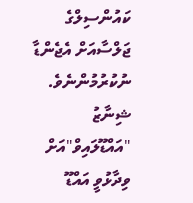ކައުންސިލްގެ ޖަލްސާއަށް އެޖެންޑާ ނުކުރުމުންނެވެ.
ޝިނާޒު "އައްޑޫލައިވް"އަށް ވިދާޅުވީ އައްޑޫ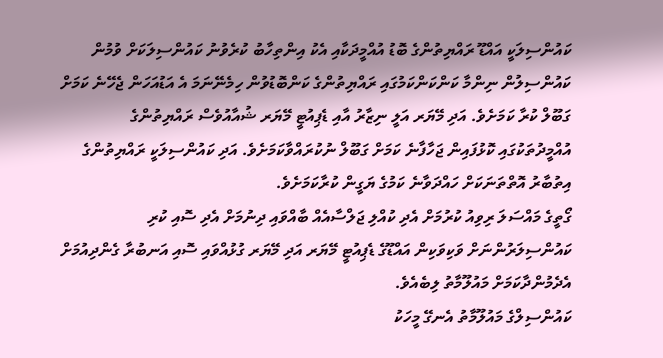ކައުންސިލަކީ އައްޑޫ ރައްޔިތުންގެ ބޮޑު އުއްމީދަކާއި އެކު އިންތިހާބު ކުރެވުނު ކައުންސިލަކަށް ވުމުން ކައުންސިލުން ނިންމާ ކަންކަންކަމުގައި ރައްޔިތުންގެ ކަންބޮޑުވުން ހިމެނޭނަމަ އެ އަޑުއަހަން ޖެހޭނެ ކަމަށް ގަބޫލް ކުރާ ކަމަށެވެ. އަދި މޭޔަރ އަލީ ނިޒާރު އާއި ޑެޕިއުޓީ މޭޔަރ ޝުއާއުވެސް ރައްޔިތުންގެ އުއްމީދުތަކުގައި ކޮޅުފައިން ޖަހާފާނެ ކަމަށް ގަބޫލް ނުކުރައްވާކަމަށެވެ. އަދި ކައުންސިލަކީ ރައްޔިތުންގެ އިތުބާރު އޮތްތަނަކަށް ހައްދަވާނެ ކަމުގެ ޔަގީން ކުރާކަމަށެވެ.
ގޯތީގެ މައްސަލަ ރިވިއު ކުރުމަށް އެދި ކުއްލި ޖަލްސާއެއް ބާއްވައި ދިނުމަށް އެދި ސޮއި ކުރި ކައުންސިލަރުންނަށް ވަކިވަކިން އައްޑޫގެ ޑެޕިއުޓީ މޭޔަރ އަދި މޭޔަރ ގުޅުއްވައި ސޮއި އަނބުރާ ގެންދިއުމަށް އެދެމުންދާކަމަށް މައުލޫމާތު ލިބެއެވެ.
ކައުންސިލްގެ މައުލޫމާތު އެނގޭ މީހަކު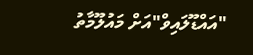"އައްޑޫލައިވް"އަށް މައުލޫމާތު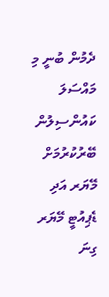ދެމުން ބުނީ މި މައްސަލަ ކައުންސިލުން ބޭރުކުރުމަށް މޭޔަރ އަދި ޑެޕިއުޓީ މޭޔަރ ގިނަ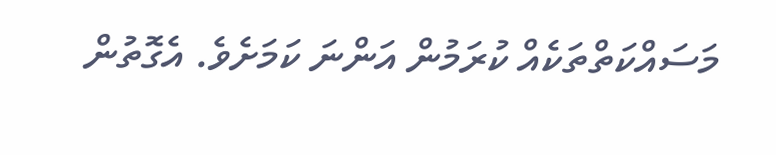މަސައްކަތްތަކެއް ކުރަމުން އަންނަ ކަމަށެވެ. އެގޮތުން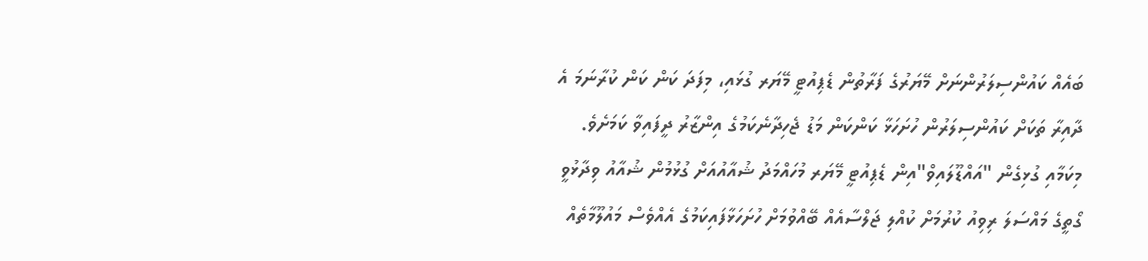ބައެއް ކައުންސިލަރުންނަށް މޭޔަރުގެ ފަރާތުން ޑެޕިއުޓީ މޭޔަރ ގުޅައި، މިފަދަ ކަން ކަން ކުރާނަމަ އެ ދާއިރާ ތަކަށް ކައުންސިލަރުން ހުށަހަޅާ ކަންކަން މަޑު ޖެހިދާނެކަމުގެ އިންޒާރު ދީފައިވާ ކަމަށެވެ.
މިކަމާއި ގުޅިގެން "އައްޑޫލައިވް"އިން ޑެޕިއުޓީ މޭޔަރ މުހައްމަދު ޝުއާއުއަށް ގުޅުމުން ޝުއާއު ވިދާޅުވީ ގޯތީގެ މައްސަލަ ރިވިއު ކުރުމަށް ކުއްލި ޖަލްސާއެއް ބޭއްވުމަށް ހުށަހަޅާފައިކަމުގެ އެއްވެސް މައުލޫމާތެއް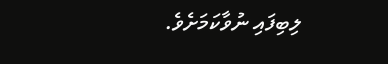ލިބިފައި ނުވާކަމަށެވެ.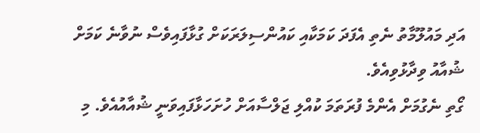އަދި މައުލޫމާތު ނެތި އެފަދަ ކަމަކާއި ކައުންސިލަރަކަށް ގުޅާފައިވެސް ނުވާނެ ކަމަށް ޝުއާއު ވިދާޅުވިއެވެ.
ގޯތި ނެގުމަށް އެންމެ ފުރަތަމަ ކުއްލި ޖަލްސާއަށް ހުށަހަޅާފައިވަނީ ޝުއާއުއެވެ. މި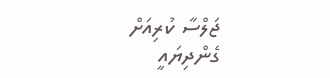ޖަލްސާ ކުރިއަށް ގެންދިޔައީ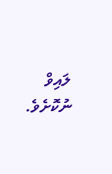ލައިވް ނުކޮށެވެ.